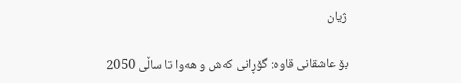ژیان

بۆ عاشقانی قاوه‌: گۆڕانی كه‌ش و هه‌وا تا ساڵی 2050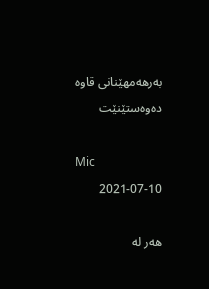به‌رهه‌مهێنانی قاوه‌ دەوەستێنێت

Mic
2021-07-10

هه‌ر له‌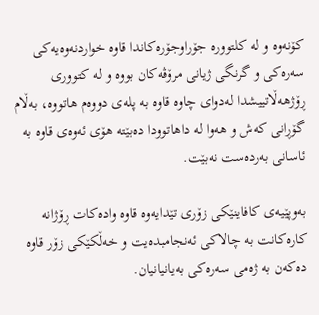كۆنه‌وه‌ و له‌ كلتووره‌ جۆراوجۆره‌كاندا قاوه خواردنه‌وه‌یه‌كی سه‌ره‌كی و گرنگی ژیانی مرۆڤه‌كان بووه‌ و له‌ كتووری ڕۆژهه‌ڵاتییشدا له‌دوای چاوه‌ قاوه‌ به‌ پلەی دووه‌م هاتووه‌، به‌ڵام گۆڕانی كه‌ش و هه‌وا له‌ داهاتوودا ده‌بێته‌ هۆی ئه‌وه‌ی قاوه‌ به‌ ئاسانی به‌رده‌ست نه‌بێت.

به‌وپێیه‌ی كافاینێكی زۆری تێدایه‌وه‌ قاوە واده‌كات ڕۆژانه‌ كاره‌كانت به‌ چالاكی ئه‌نجامبده‌یت و خه‌ڵكێكی زۆر قاوه‌ ده‌كه‌ن به‌ ژه‌می سه‌ره‌كی به‌یانیانیان.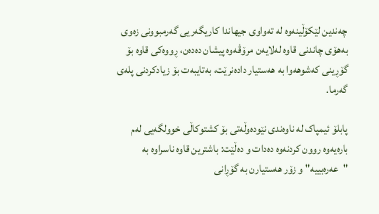چەندین لێکۆڵینەوە له‌ ته‌واوی جیهاندا کاریگەریی گەرمبوونی زەوی بەهۆی چاندنی قاوە لەلایەن مرۆڤەوە پیشان دەدەن، ڕووەکی قاوە بۆ گۆڕینی کەشوهەوا بە هەستیار دادەنرێت، بەتایبەت بۆ زیادکردنی پلەی گەرما.

پابلۆ ئیمپاک لە ناوەندی نێودەوڵەتی بۆ کشتوکاڵی خوولگەیی لەم بارەیەوە روون کردنەوە دەدات و دەڵێت: باشترین قاوە ناسراوە بە "عەرەبییە" و زۆر هەستیارن بە گۆڕانی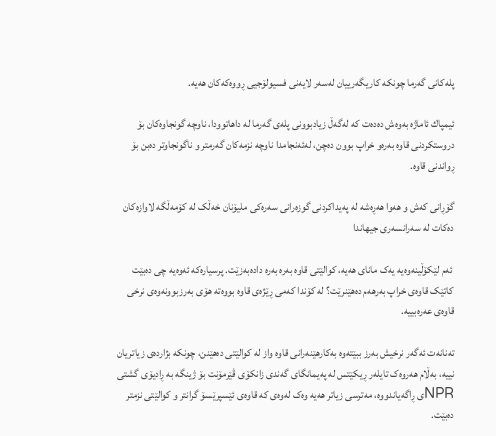پلەکانی گەرما چونکە کاریگەرییان لەسەر لایه‌نی فسیولۆجیی ڕووەکەکان هەیە.

ئیمپاك ئاماژە بەوەش دەدەت کە لەگەڵ زیادبوونی پلەی گەرما لە داهاتوودا، ناوچە گونجاوەکان بۆ دروستکردنی قاوە بەرەو خراپ بوون دەچن، لەئەنجامدا ناوچە نزمەکان گەرمتر و ناگونجاوتر دەبن بۆ ڕواندنی قاوە.

گۆڕانی کەش و هەوا هەڕەشە لە پەیداکردنی گوزەرانی سەرەکی ملیۆنان خەڵک لە کۆمەڵگە لاوازەکان دەکات لە سەرانسەری جیهاندا

 ئەم لێکۆڵینەوەیە یەک مانای هەیە، کوالێتی قاوە بەرە بەرە دادەبەزێت. پرسیارەکە ئەوەیە چی دەبێت کاتێک قاوەی خراپ بەرهەم دەهێنرێت؟ لە کۆندا کەمی ڕێژەی قاوە بووەتە هۆی بەرزبوونەوەی نرخی قاوه‌ی عەرەبییە.

تەنانەت ئەگەر نرخیش بەرز ببێتەوە بەکارهێنەرانی قاوە واز لە کوالێتی دەهێنن، چونکە بژاردەی زیاتریان نییە، بەڵام هەروەک تایلەر ڕیکێتس لە پەیمانگای گەندی زانکۆی ڤێرمۆنت بۆ ژینگە بە ڕادیۆی گشتی NPRی ڕاگەیاندووە، مەترسی زیاتر هەیە وەک لەوەی کە قاوەی ئێسپرێسۆ گرانتر و کوالێتی نزمتر دەبێت.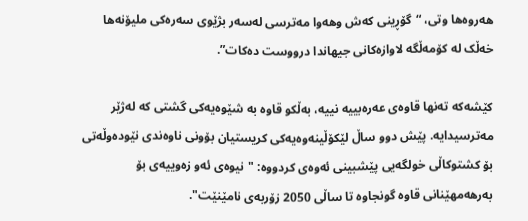هەروەها وتی، “گۆڕینی کەش وهەوا مەترسی لەسەر بژێوی سەرەکی ملیۆنەها خەڵک لە کۆمەڵگە لاوازەکانی جیهاندا درووست دەکات”.

کێشەکە تەنها قاوەی عەرەبییە نییە، بەڵکو قاوە بە شێوەیەکی گشتی کە لەژێر مەترسیدایە. پێش دوو ساڵ لێکۆڵینەوەیەکی کریستیان بۆونی ناوەندی نێودەوڵەتی بۆ کشتوکاڵی خولگەیی پێشبینی ئەوەی کردووە: "نیوەی ئەو زەوییەی بۆ بەرهەمهێنانی قاوە گونجاوە تا ساڵی 2050 زۆربەی نامێنێت".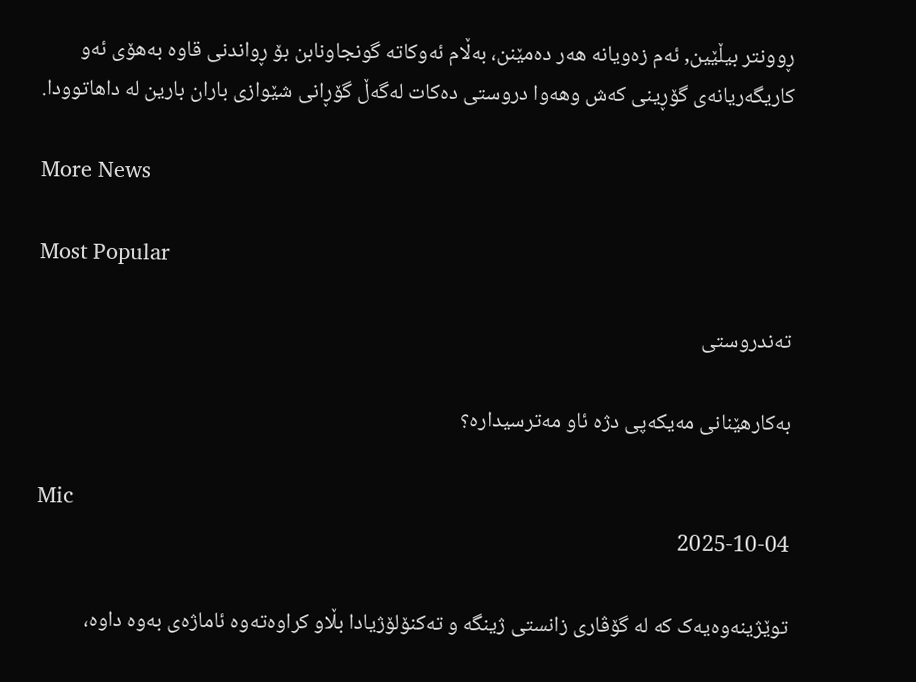ڕوونتر بیڵێین, ئەم زەویانە هەر دەمێنن، بەڵام ئەوکاتە گونجاونابن بۆ ڕواندنی قاوە بەهۆی ئەو کاریگەریانەی گۆڕینی کەش وهەوا دروستی دەکات لەگەڵ گۆڕانی شێوازی باران بارین لە داهاتوودا.

More News

Most Popular

تەندروستی

بەکارهێنانی مەیکەپی دژە ئاو مەترسیدارە؟

Mic
2025-10-04

توێژینەوەیەک کە لە گۆڤاری زانستی ژینگە و تەکنۆلۆژیادا بڵاو کراوەتەوە ئاماژەی بەوە داوە،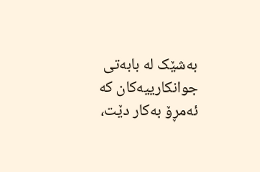بەشێک لە بابەتی جوانکارییەکان کە ئەمڕۆ بەکار دێت،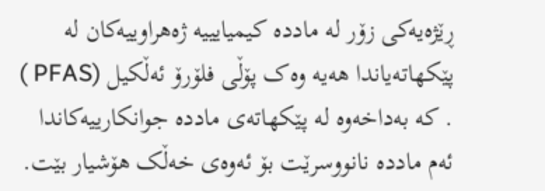ڕێژەیەکی زۆر لە ماددە کیمیایییە ژەهراوییەکان لە پێکهاتەیاندا هەیە وەک پۆڵی فلۆرۆ ئەڵکیل (PFAS ) . کە بەداخەوە لە پێکهاتەی ماددە جوانکارییەکاندا ئەم ماددە نانووسرێت بۆ ئەوەی خەڵک هۆشیار بێت.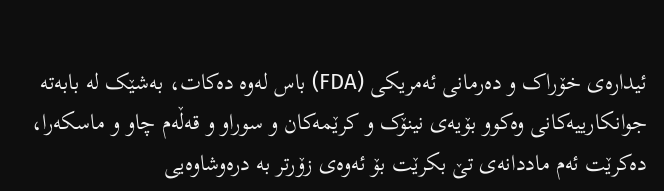ئیدارەی خۆراک و دەرمانی ئەمریکی (FDA) باس لەوە دەکات، بەشێک لە بابەتە جوانکارییەکانی وەکوو بۆیەی نینۆک و کرێمەکان و سوراو و قەڵەم چاو و ماسکەرا، دەکرێت ئەم ماددانەی تێ بکرێت بۆ ئەوەی زۆرتر بە درەوشاوەیی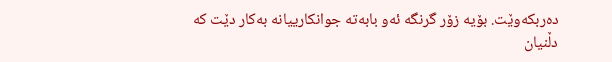دەربکەوێت. بۆیە زۆر گرنگە ئەو بابەتە جوانکارییانە بەکار دێت کە دڵنیان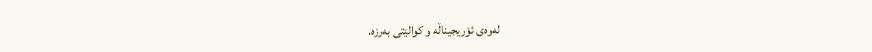لەوەی ئۆریجیناڵە و کوالێتی بەرزە.